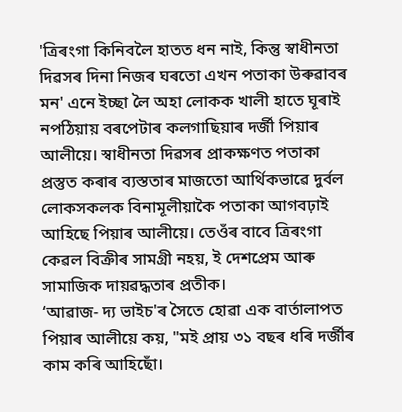'ত্ৰিৰংগা কিনিবলৈ হাতত ধন নাই, কিন্তু স্বাধীনতা দিৱসৰ দিনা নিজৰ ঘৰতো এখন পতাকা উৰুৱাবৰ মন' এনে ইচ্ছা লৈ অহা লোকক খালী হাতে ঘূৰাই নপঠিয়ায় বৰপেটাৰ কলগাছিয়াৰ দৰ্জী পিয়াৰ আলীয়ে। স্বাধীনতা দিৱসৰ প্ৰাকক্ষণত পতাকা প্ৰস্তুত কৰাৰ ব্যস্ততাৰ মাজতো আৰ্থিকভাৱে দুৰ্বল লোকসকলক বিনামূলীয়াকৈ পতাকা আগবঢ়াই আহিছে পিয়াৰ আলীয়ে। তেওঁৰ বাবে ত্ৰিৰংগা কেৱল বিক্ৰীৰ সামগ্ৰী নহয়, ই দেশপ্ৰেম আৰু সামাজিক দায়ৱদ্ধতাৰ প্ৰতীক।
‘আৱাজ- দ্য ভাইচ'ৰ সৈতে হোৱা এক বাৰ্তালাপত পিয়াৰ আলীয়ে কয়, "মই প্ৰায় ৩১ বছৰ ধৰি দৰ্জীৰ কাম কৰি আহিছোঁ।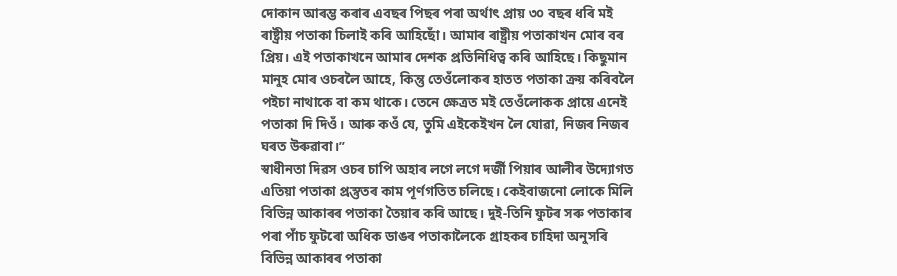দোকান আৰম্ভ কৰাৰ এবছৰ পিছৰ পৰা অৰ্থাৎ প্ৰায় ৩০ বছৰ ধৰি মই ৰাষ্ট্ৰীয় পতাকা চিলাই কৰি আহিছোঁ। আমাৰ ৰাষ্ট্ৰীয় পতাকাখন মোৰ বৰ প্রিয়। এই পতাকাখনে আমাৰ দেশক প্ৰতিনিধিত্ব কৰি আহিছে। কিছুমান মানুহ মোৰ ওচৰলৈ আহে, কিন্তু তেওঁলোকৰ হাতত পতাকা ক্ৰয় কৰিবলৈ পইচা নাথাকে বা কম থাকে। তেনে ক্ষেত্ৰত মই তেওঁলোকক প্ৰায়ে এনেই পতাকা দি দিওঁ। আৰু কওঁ যে, তুমি এইকেইখন লৈ যোৱা, নিজৰ নিজৰ ঘৰত উৰুৱাবা।”
স্বাধীনতা দিৱস ওচৰ চাপি অহাৰ লগে লগে দৰ্জী পিয়াৰ আলীৰ উদ্যোগত এতিয়া পতাকা প্ৰস্তুতৰ কাম পূৰ্ণগতিত চলিছে। কেইবাজনো লোকে মিলি বিভিন্ন আকাৰৰ পতাকা তৈয়াৰ কৰি আছে। দুই-তিনি ফুটৰ সৰু পতাকাৰ পৰা পাঁচ ফুটৰো অধিক ডাঙৰ পতাকালৈকে গ্ৰাহকৰ চাহিদা অনুসৰি বিভিন্ন আকাৰৰ পতাকা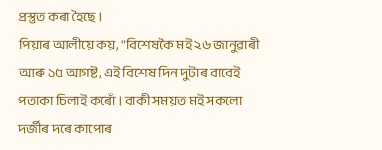প্ৰস্তুত কৰা হৈছে।
পিয়াৰ আলীয়ে কয়, "বিশেষকৈ মই ২৬ জানুৱাৰী আৰু ১৫ আগষ্ট, এই বিশেষ দিন দুটাৰ বাবেই পতাকা চিলাই কৰোঁ। বাকী সময়ত মই সকলো দৰ্জীৰ দৰে কাপোৰ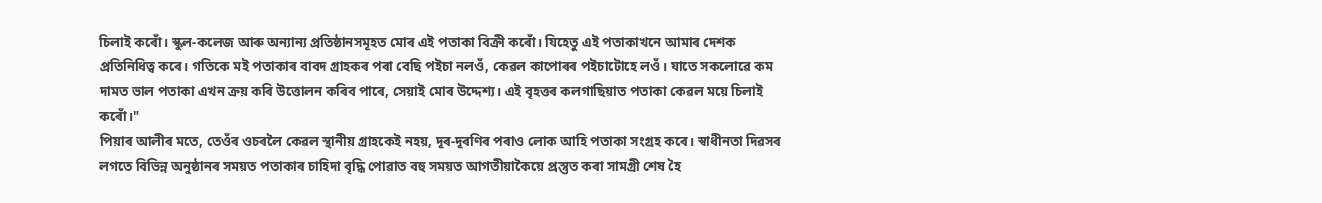চিলাই কৰোঁ। স্কুল-কলেজ আৰু অন্যান্য প্ৰতিষ্ঠানসমূহত মোৰ এই পতাকা বিক্ৰী কৰোঁ। যিহেতু এই পতাকাখনে আমাৰ দেশক প্ৰতিনিধিত্ব কৰে। গতিকে মই পতাকাৰ বাবদ গ্ৰাহকৰ পৰা বেছি পইচা নলওঁ, কেৱল কাপোৰৰ পইচাটোহে লওঁ। যাতে সকলোৱে কম দামত ভাল পতাকা এখন ক্ৰয় কৰি উত্তোলন কৰিব পাৰে, সেয়াই মোৰ উদ্দেশ্য। এই বৃহত্তৰ কলগাছিয়াত পতাকা কেৱল ময়ে চিলাই কৰোঁ।"
পিয়াৰ আলীৰ মতে, তেওঁৰ ওচৰলৈ কেৱল স্থানীয় গ্ৰাহকেই নহয়, দূৰ-দূৰণিৰ পৰাও লোক আহি পতাকা সংগ্ৰহ কৰে। স্বাধীনতা দিৱসৰ লগতে বিভিন্ন অনুষ্ঠানৰ সময়ত পতাকাৰ চাহিদা বৃদ্ধি পোৱাত বহু সময়ত আগতীয়াকৈয়ে প্ৰস্তুত কৰা সামগ্ৰী শেষ হৈ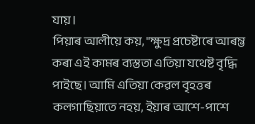যায়।
পিয়াৰ আলীয়ে কয়, "ক্ষুদ্ৰ প্ৰচেষ্টাৰে আৰম্ভ কৰা এই কামৰ ব্যস্ততা এতিয়া যথেষ্ট বৃদ্ধি পাইছে। আমি এতিয়া কেৱল বৃহত্তৰ কলগাছিয়াতে নহয়, ইয়াৰ আশে-পাশে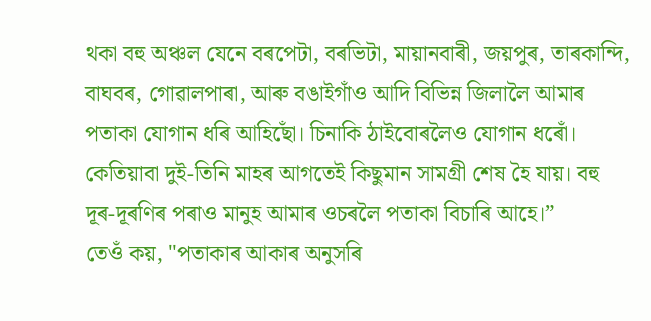থকা বহু অঞ্চল যেনে বৰপেটা, বৰভিটা, মায়ানবাৰী, জয়পুৰ, তাৰকান্দি, বাঘবৰ, গোৱালপাৰা, আৰু বঙাইগাঁও আদি বিভিন্ন জিলালৈ আমাৰ পতাকা যোগান ধৰি আহিছোঁ। চিনাকি ঠাইবোৰলৈও যোগান ধৰোঁ। কেতিয়াবা দুই-তিনি মাহৰ আগতেই কিছুমান সামগ্ৰী শেষ হৈ যায়। বহু দূৰ-দূৰণিৰ পৰাও মানুহ আমাৰ ওচৰলৈ পতাকা বিচাৰি আহে।”
তেওঁ কয়, "পতাকাৰ আকাৰ অনুসৰি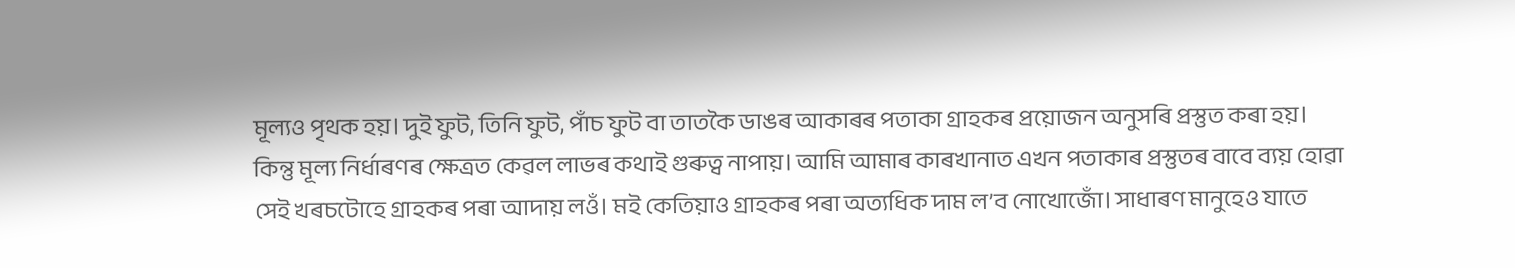মূল্যও পৃথক হয়। দুই ফুট, তিনি ফুট, পাঁচ ফুট বা তাতকৈ ডাঙৰ আকাৰৰ পতাকা গ্ৰাহকৰ প্ৰয়োজন অনুসৰি প্ৰস্তুত কৰা হয়। কিন্তু মূল্য নিৰ্ধাৰণৰ ক্ষেত্ৰত কেৱল লাভৰ কথাই গুৰুত্ব নাপায়। আমি আমাৰ কাৰখানাত এখন পতাকাৰ প্ৰস্তুতৰ বাবে ব্যয় হোৱা সেই খৰচটোহে গ্ৰাহকৰ পৰা আদায় লওঁ। মই কেতিয়াও গ্ৰাহকৰ পৰা অত্যধিক দাম ল’ব নোখোজোঁ। সাধাৰণ মানুহেও যাতে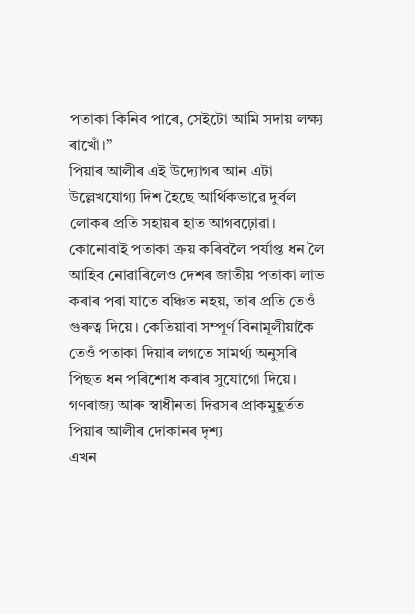পতাকা কিনিব পাৰে, সেইটো আমি সদায় লক্ষ্য ৰাখোঁ।”
পিয়াৰ আলীৰ এই উদ্যোগৰ আন এটা উল্লেখযোগ্য দিশ হৈছে আৰ্থিকভাৱে দুৰ্বল লোকৰ প্ৰতি সহায়ৰ হাত আগবঢ়োৱা। কোনোবাই পতাকা ক্ৰয় কৰিবলৈ পৰ্যাপ্ত ধন লৈ আহিব নোৱাৰিলেও দেশৰ জাতীয় পতাকা লাভ কৰাৰ পৰা যাতে বঞ্চিত নহয়, তাৰ প্ৰতি তেওঁ গুৰুত্ব দিয়ে। কেতিয়াবা সম্পূৰ্ণ বিনামূলীয়াকৈ তেওঁ পতাকা দিয়াৰ লগতে সামৰ্থ্য অনুসৰি পিছত ধন পৰিশোধ কৰাৰ সুযোগো দিয়ে।
গণৰাজ্য আৰু স্বাধীনতা দিৱসৰ প্ৰাকমুহূৰ্তত পিয়াৰ আলীৰ দোকানৰ দৃশ্য
এখন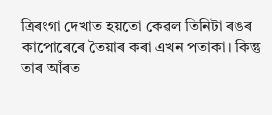ত্ৰিৰংগা দেখাত হয়তো কেৱল তিনিটা ৰঙৰ কাপোৰেৰে তৈয়াৰ কৰা এখন পতাকা। কিন্তু তাৰ আঁৰত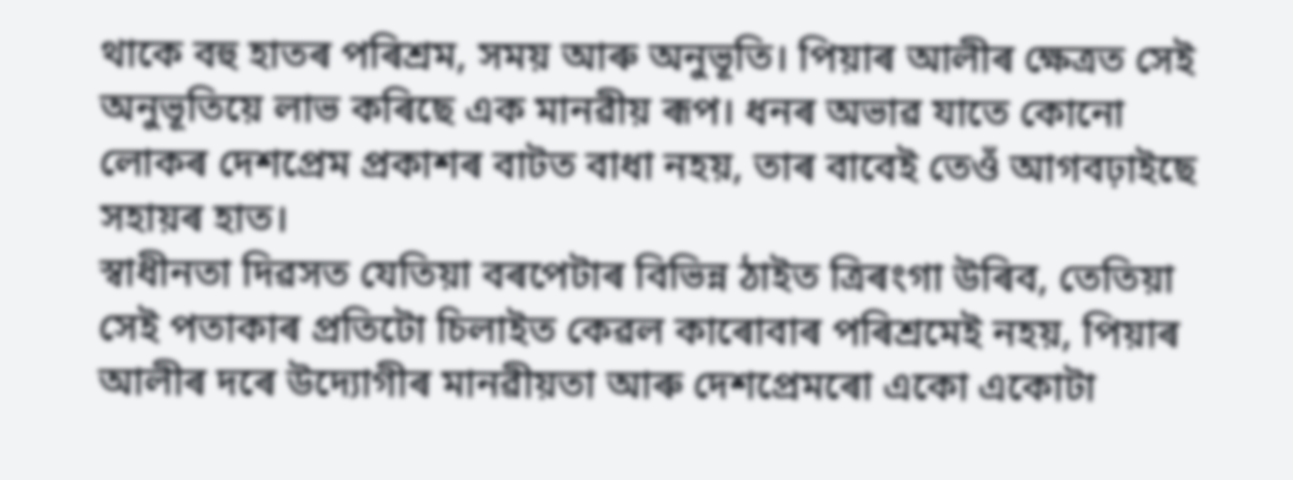থাকে বহু হাতৰ পৰিশ্ৰম, সময় আৰু অনুভূতি। পিয়াৰ আলীৰ ক্ষেত্ৰত সেই অনুভূতিয়ে লাভ কৰিছে এক মানৱীয় ৰূপ। ধনৰ অভাৱ যাতে কোনো লোকৰ দেশপ্ৰেম প্ৰকাশৰ বাটত বাধা নহয়, তাৰ বাবেই তেওঁ আগবঢ়াইছে সহায়ৰ হাত।
স্বাধীনতা দিৱসত যেতিয়া বৰপেটাৰ বিভিন্ন ঠাইত ত্ৰিৰংগা উৰিব, তেতিয়া সেই পতাকাৰ প্ৰতিটো চিলাইত কেৱল কাৰোবাৰ পৰিশ্ৰমেই নহয়, পিয়াৰ আলীৰ দৰে উদ্যোগীৰ মানৱীয়তা আৰু দেশপ্ৰেমৰো একো একোটা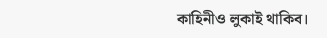কাহিনীও লুকাই থাকিব।